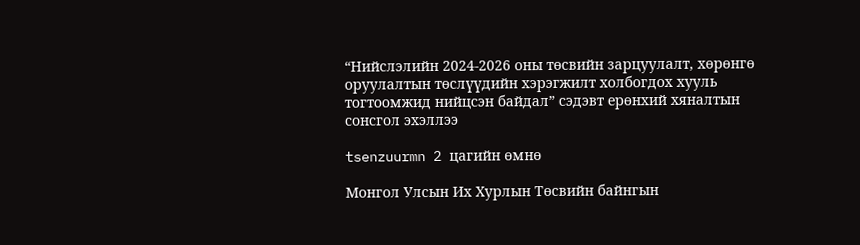“Нийслэлийн 2024-2026 оны төсвийн зарцуулалт, хөрөнгө оруулалтын төслүүдийн хэрэгжилт холбогдох хууль тогтоомжид нийцсэн байдал” сэдэвт ерөнхий хяналтын сонсгол эхэллээ

tsenzuurmn 2 цагийн өмнө

Монгол Улсын Их Хурлын Төсвийн байнгын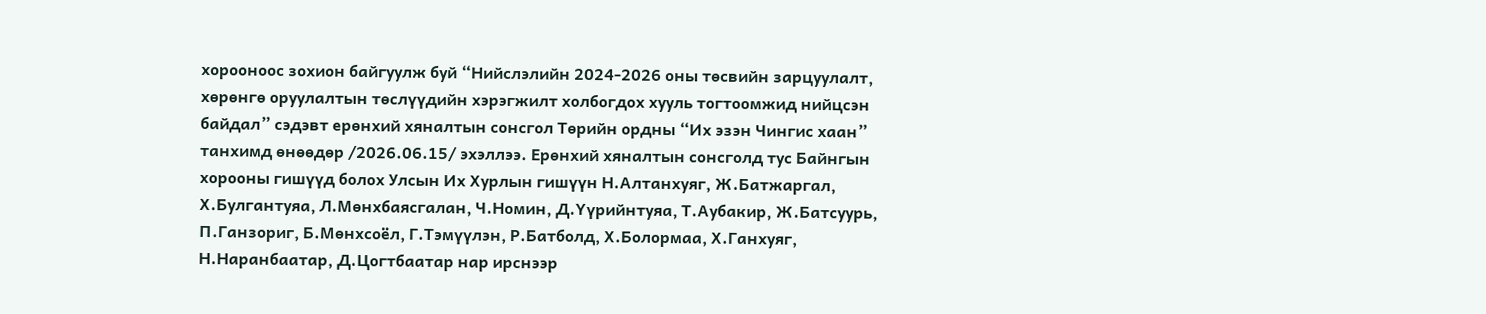хорооноос зохион байгуулж буй “Нийслэлийн 2024-2026 оны төсвийн зарцуулалт, хөрөнгө оруулалтын төслүүдийн хэрэгжилт холбогдох хууль тогтоомжид нийцсэн байдал” сэдэвт ерөнхий хяналтын сонсгол Төрийн ордны “Их эзэн Чингис хаан” танхимд өнөөдөр /2026.06.15/ эхэллээ. Ерөнхий хяналтын сонсголд тус Байнгын хорооны гишүүд болох Улсын Их Хурлын гишүүн Н.Алтанхуяг, Ж.Батжаргал, Х.Булгантуяа, Л.Мөнхбаясгалан, Ч.Номин, Д.Үүрийнтуяа, Т.Аубакир, Ж.Батсуурь, П.Ганзориг, Б.Мөнхсоёл, Г.Тэмүүлэн, Р.Батболд, Х.Болормаа, Х.Ганхуяг, Н.Наранбаатар, Д.Цогтбаатар нар ирснээр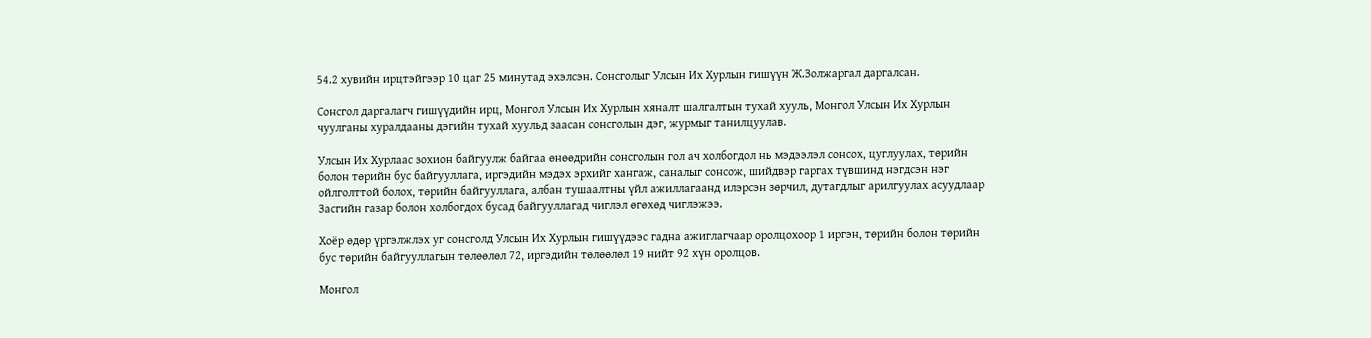54.2 хувийн ирцтэйгээр 10 цаг 25 минутад эхэлсэн. Сонсголыг Улсын Их Хурлын гишүүн Ж.Золжаргал даргалсан.

Сонсгол даргалагч гишүүдийн ирц, Монгол Улсын Их Хурлын хяналт шалгалтын тухай хууль, Монгол Улсын Их Хурлын чуулганы хуралдааны дэгийн тухай хуульд заасан сонсголын дэг, журмыг танилцуулав.

Улсын Их Хурлаас зохион байгуулж байгаа өнөөдрийн сонсголын гол ач холбогдол нь мэдээлэл сонсох, цуглуулах, төрийн болон төрийн бус байгууллага, иргэдийн мэдэх эрхийг хангаж, саналыг сонсож, шийдвэр гаргах түвшинд нэгдсэн нэг ойлголттой болох, төрийн байгууллага, албан тушаалтны үйл ажиллагаанд илэрсэн зөрчил, дутагдлыг арилгуулах асуудлаар Засгийн газар болон холбогдох бусад байгууллагад чиглэл өгөхөд чиглэжээ.

Хоёр өдөр үргэлжлэх уг сонсголд Улсын Их Хурлын гишүүдээс гадна ажиглагчаар оролцохоор 1 иргэн, төрийн болон төрийн бус төрийн байгууллагын төлөөлөл 72, иргэдийн төлөөлөл 19 нийт 92 хүн оролцов.

Монгол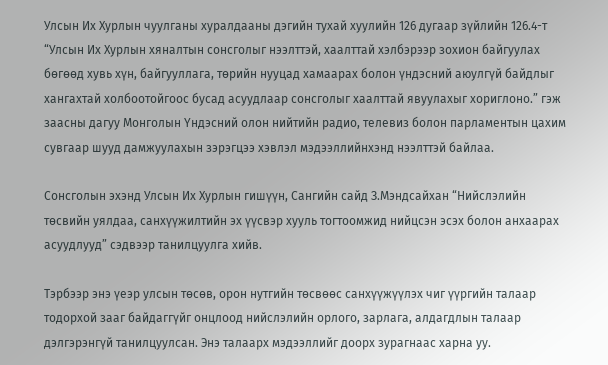Улсын Их Хурлын чуулганы хуралдааны дэгийн тухай хуулийн 126 дугаар зүйлийн 126.4-т “Улсын Их Хурлын хяналтын сонсголыг нээлттэй, хаалттай хэлбэрээр зохион байгуулах бөгөөд хувь хүн, байгууллага, төрийн нууцад хамаарах болон үндэсний аюулгүй байдлыг хангахтай холбоотойгоос бусад асуудлаар сонсголыг хаалттай явуулахыг хориглоно.” гэж заасны дагуу Монголын Үндэсний олон нийтийн радио, телевиз болон парламентын цахим сувгаар шууд дамжуулахын зэрэгцээ хэвлэл мэдээллийнхэнд нээлттэй байлаа.

Сонсголын эхэнд Улсын Их Хурлын гишүүн, Сангийн сайд З.Мэндсайхан “Нийслэлийн төсвийн уялдаа, санхүүжилтийн эх үүсвэр хууль тогтоомжид нийцсэн эсэх болон анхаарах асуудлууд” сэдвээр танилцуулга хийв.

Тэрбээр энэ үеэр улсын төсөв, орон нутгийн төсвөөс санхүүжүүлэх чиг үүргийн талаар тодорхой зааг байдаггүйг онцлоод нийслэлийн орлого, зарлага, алдагдлын талаар дэлгэрэнгүй танилцуулсан. Энэ талаарх мэдээллийг доорх зурагнаас харна уу.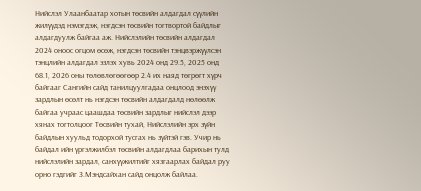Нийслэл Улаанбаатар хотын төсвийн алдагдал сүүлийн жилүүдэд нэмэгдэж, нэгдсэн төсвийн тогтвортой байдлыг алдагдуулж байгаа аж. Нийслэлийн төсвийн алдагдал 2024 оноос огцом өсөж, нэгдсэн төсвийн тэнцвэржүүлсэн тэнцлийн алдагдал эзлэх хувь 2024 онд 29.5, 2025 онд 68.1, 2026 оны төлөвлөгөөгөөр 2.4 их наяд төгрөгт хүрч байгааг Сангийн сайд танилцуулгадаа онцлоод энэхүү зардлын өсөлт нь нэгдсэн төсвийн алдагдалд нөлөөлж байгаа учраас цаашдаа төсвийн зардлыг нийслэл дээр хянах тогтолцоог Төсвийн тухай, Нийслэлийн эрх зүйн байдлын хуульд тодорхой тусгах нь зүйтэй гэв. Учир нь байдал ийн үргэлжилбэл төсвийн алдагдлаа барихын тулд нийслэлийн зардал, санхүүжилтийг хязгаарлах байдал руу орно гэдгийг З.Мэндсайхан сайд онцолж байлаа.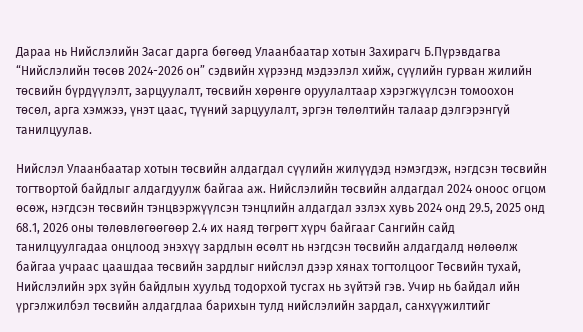Дараа нь Нийслэлийн Засаг дарга бөгөөд Улаанбаатар хотын Захирагч Б.Пүрэвдагва “Нийслэлийн төсөв 2024-2026 он” сэдвийн хүрээнд мэдээлэл хийж, сүүлийн гурван жилийн төсвийн бүрдүүлэлт, зарцуулалт, төсвийн хөрөнгө оруулалтаар хэрэгжүүлсэн томоохон төсөл, арга хэмжээ, үнэт цаас, түүний зарцуулалт, эргэн төлөлтийн талаар дэлгэрэнгүй танилцуулав.

Нийслэл Улаанбаатар хотын төсвийн алдагдал сүүлийн жилүүдэд нэмэгдэж, нэгдсэн төсвийн тогтвортой байдлыг алдагдуулж байгаа аж. Нийслэлийн төсвийн алдагдал 2024 оноос огцом өсөж, нэгдсэн төсвийн тэнцвэржүүлсэн тэнцлийн алдагдал эзлэх хувь 2024 онд 29.5, 2025 онд 68.1, 2026 оны төлөвлөгөөгөөр 2.4 их наяд төгрөгт хүрч байгааг Сангийн сайд танилцуулгадаа онцлоод энэхүү зардлын өсөлт нь нэгдсэн төсвийн алдагдалд нөлөөлж байгаа учраас цаашдаа төсвийн зардлыг нийслэл дээр хянах тогтолцоог Төсвийн тухай, Нийслэлийн эрх зүйн байдлын хуульд тодорхой тусгах нь зүйтэй гэв. Учир нь байдал ийн үргэлжилбэл төсвийн алдагдлаа барихын тулд нийслэлийн зардал, санхүүжилтийг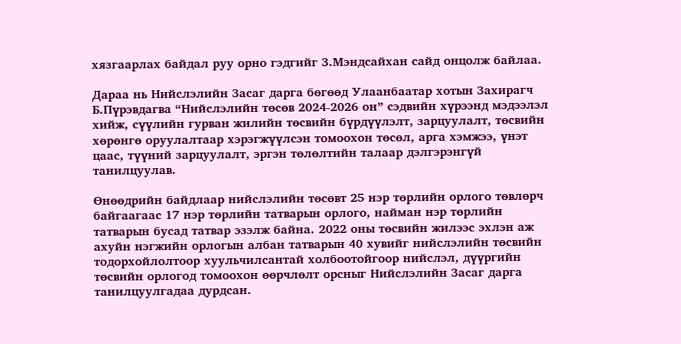хязгаарлах байдал руу орно гэдгийг З.Мэндсайхан сайд онцолж байлаа.

Дараа нь Нийслэлийн Засаг дарга бөгөөд Улаанбаатар хотын Захирагч Б.Пүрэвдагва “Нийслэлийн төсөв 2024-2026 он” сэдвийн хүрээнд мэдээлэл хийж, сүүлийн гурван жилийн төсвийн бүрдүүлэлт, зарцуулалт, төсвийн хөрөнгө оруулалтаар хэрэгжүүлсэн томоохон төсөл, арга хэмжээ, үнэт цаас, түүний зарцуулалт, эргэн төлөлтийн талаар дэлгэрэнгүй танилцуулав.

Өнөөдрийн байдлаар нийслэлийн төсөвт 25 нэр төрлийн орлого төвлөрч байгаагаас 17 нэр төрлийн татварын орлого, найман нэр төрлийн татварын бусад татвар эзэлж байна. 2022 оны төсвийн жилээс эхлэн аж ахуйн нэгжийн орлогын албан татварын 40 хувийг нийслэлийн төсвийн тодорхойлолтоор хуульчилсантай холбоотойгоор нийслэл, дүүргийн төсвийн орлогод томоохон өөрчлөлт орсныг Нийслэлийн Засаг дарга танилцуулгадаа дурдсан.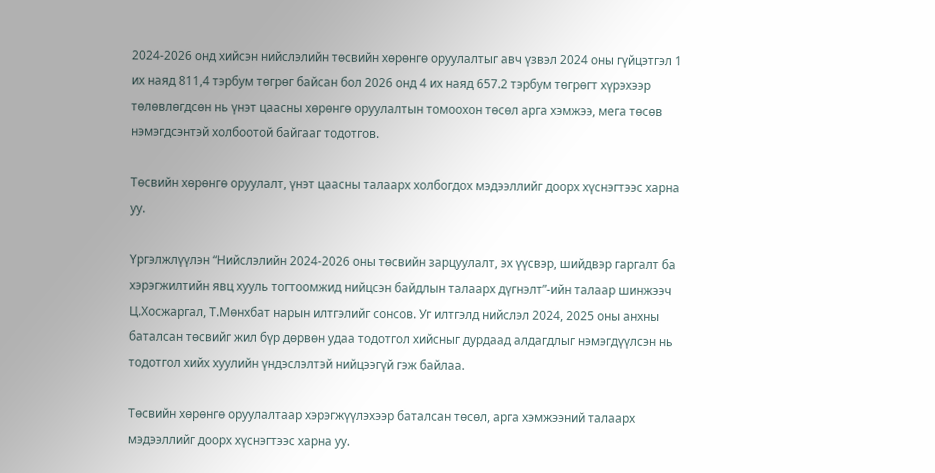2024-2026 онд хийсэн нийслэлийн төсвийн хөрөнгө оруулалтыг авч үзвэл 2024 оны гүйцэтгэл 1 их наяд 811,4 тэрбум төгрөг байсан бол 2026 онд 4 их наяд 657.2 тэрбум төгрөгт хүрэхээр төлөвлөгдсөн нь үнэт цаасны хөрөнгө оруулалтын томоохон төсөл арга хэмжээ, мега төсөв нэмэгдсэнтэй холбоотой байгааг тодотгов.

Төсвийн хөрөнгө оруулалт, үнэт цаасны талаарх холбогдох мэдээллийг доорх хүснэгтээс харна уу.

Үргэлжлүүлэн “Нийслэлийн 2024-2026 оны төсвийн зарцуулалт, эх үүсвэр, шийдвэр гаргалт ба хэрэгжилтийн явц хууль тогтоомжид нийцсэн байдлын талаарх дүгнэлт”-ийн талаар шинжээч Ц.Хосжаргал, Т.Мөнхбат нарын илтгэлийг сонсов. Уг илтгэлд нийслэл 2024, 2025 оны анхны баталсан төсвийг жил бүр дөрвөн удаа тодотгол хийсныг дурдаад алдагдлыг нэмэгдүүлсэн нь тодотгол хийх хуулийн үндэслэлтэй нийцээгүй гэж байлаа.

Төсвийн хөрөнгө оруулалтаар хэрэгжүүлэхээр баталсан төсөл, арга хэмжээний талаарх мэдээллийг доорх хүснэгтээс харна уу.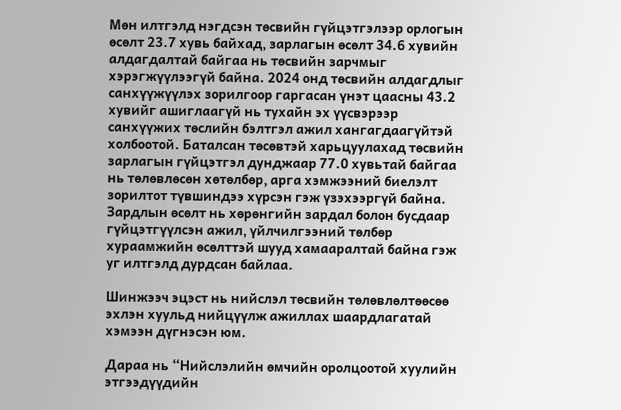Мөн илтгэлд нэгдсэн төсвийн гүйцэтгэлээр орлогын өсөлт 23.7 хувь байхад, зарлагын өсөлт 34.6 хувийн алдагдалтай байгаа нь төсвийн зарчмыг хэрэгжүүлээгүй байна. 2024 онд төсвийн алдагдлыг санхүүжүүлэх зорилгоор гаргасан үнэт цаасны 43.2 хувийг ашиглаагүй нь тухайн эх үүсвэрээр санхүүжих төслийн бэлтгэл ажил хангагдаагүйтэй холбоотой. Баталсан төсөвтэй харьцуулахад төсвийн зарлагын гүйцэтгэл дунджаар 77.0 хувьтай байгаа нь төлөвлөсөн хөтөлбөр, арга хэмжээний биелэлт зорилтот түвшиндээ хүрсэн гэж үзэхээргүй байна. Зардлын өсөлт нь хөрөнгийн зардал болон бусдаар гүйцэтгүүлсэн ажил, үйлчилгээний төлбөр хураамжийн өсөлттэй шууд хамааралтай байна гэж уг илтгэлд дурдсан байлаа.

Шинжээч эцэст нь нийслэл төсвийн төлөвлөлтөөсөө эхлэн хуульд нийцүүлж ажиллах шаардлагатай хэмээн дүгнэсэн юм.

Дараа нь “Нийслэлийн өмчийн оролцоотой хуулийн этгээдүүдийн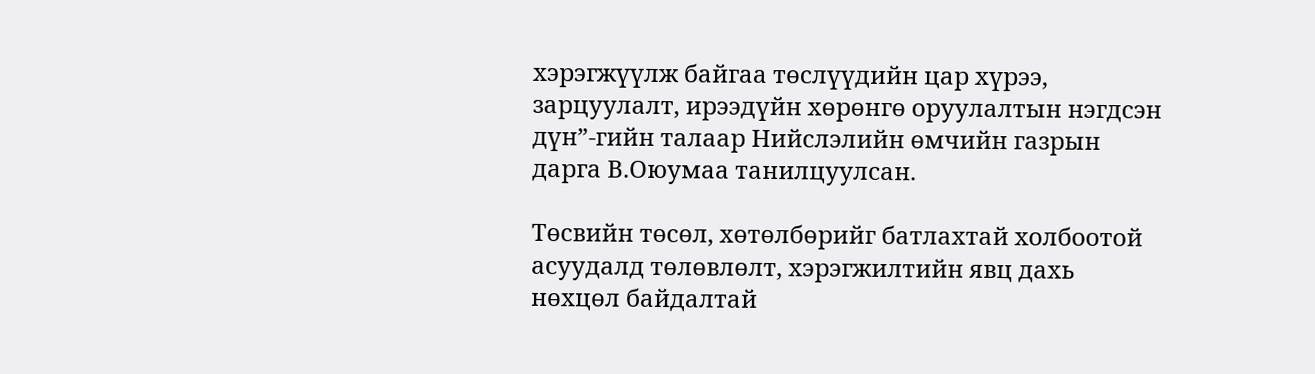хэрэгжүүлж байгаа төслүүдийн цар хүрээ, зарцуулалт, ирээдүйн хөрөнгө оруулалтын нэгдсэн дүн”-гийн талаар Нийслэлийн өмчийн газрын дарга В.Оюумаа танилцуулсан.

Төсвийн төсөл, хөтөлбөрийг батлахтай холбоотой асуудалд төлөвлөлт, хэрэгжилтийн явц дахь нөхцөл байдалтай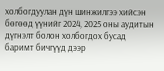холбогдуулан дүн шинжилгээ хийсэн бөгөөд үүнийг 2024, 2025 оны аудитын дүгнэлт болон холбогдох бусад баримт бичгүүд дээр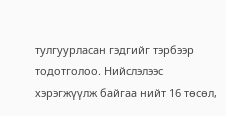тулгуурласан гэдгийг тэрбээр тодотголоо. Нийслэлээс хэрэгжүүлж байгаа нийт 16 төсөл,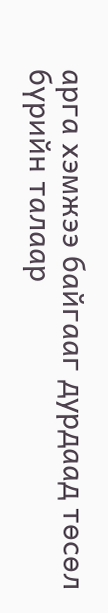арга хэмжээ байгааг дурдаад төсөл бүрийн талаар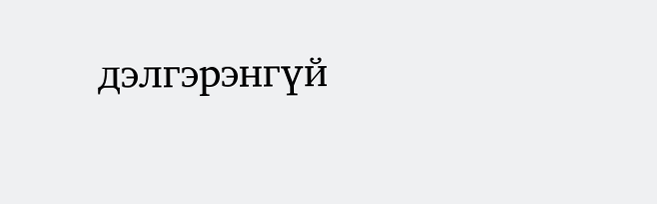дэлгэрэнгүй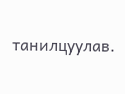танилцуулав.